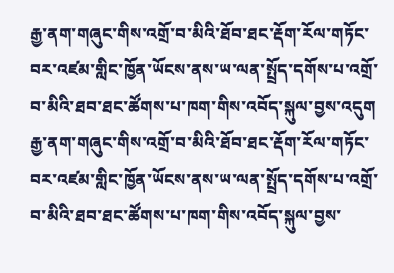རྒྱ་ནག་གཞུང་གིས་འགྲོ་བ་མིའི་ཐོབ་ཐང་རྡོག་རོལ་གཏོང་བར་འཛམ་གླིང་ཁྱོན་ཡོངས་ནས་ཡ་ལན་སྤྲོད་དགོས་པ་འགྲོ་བ་མིའི་ཐབ་ཐང་ཚོགས་པ་ཁག་གིས་འབོད་སྐུལ་བྱས་འདུག
རྒྱ་ནག་གཞུང་གིས་འགྲོ་བ་མིའི་ཐོབ་ཐང་རྡོག་རོལ་གཏོང་བར་འཛམ་གླིང་ཁྱོན་ཡོངས་ནས་ཡ་ལན་སྤྲོད་དགོས་པ་འགྲོ་བ་མིའི་ཐབ་ཐང་ཚོགས་པ་ཁག་གིས་འབོད་སྐུལ་བྱས་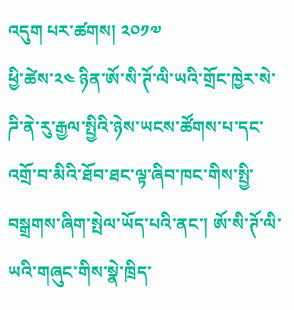འདུག པར་ཚགས། ༢༠༡༧
ཕྱི་ཚེས་༢༤ ཉིན་ཨོ་སི་ཊོ་ལི་ཡའི་གྲོང་ཁྱེར་སེ་ཌི་ནེ་རུ་རྒྱལ་སྤྱིའི་ཉེས་ཡངས་ཚོགས་པ་དང་འགྲོ་བ་མིའི་ཐོབ་ཐང་ལྟ་ཞིབ་ཁང་གིས་སྤྱི་བསྒྲགས་ཞིག་སྤེལ་ཡོད་པའི་ནང་། ཨོ་སི་ཊོ་ལི་ཡའི་གཞུང་གིས་སྣེ་ཁྲིད་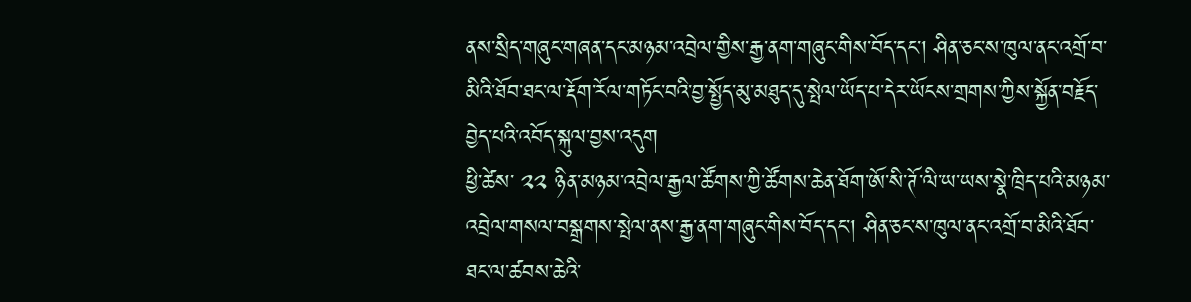ནས་སྲིད་གཞུང་གཞན་དང་མཉམ་འབྲེལ་གྱིས་རྒྱ་ནག་གཞུང་གིས་བོད་དང་། ཤིན་ཅང་ས་ཁུལ་ནང་འགྲོ་བ་མིའི་ཐོབ་ཐང་ལ་རྡོག་རོལ་གཏོང་བའི་བྱ་སྤྱོད་མུ་མཐུད་དུ་སྤེལ་ཡོད་པ་དེར་ཡོངས་གྲགས་ཀྱིས་སྐྱོན་བརྗོད་བྱེད་པའི་འབོད་སྐུལ་བྱས་འདུག
ཕྱི་ཚེས་ ༢༢ ཉིན་མཉམ་འབྲེལ་རྒྱལ་ཚོགས་ཀྱི་ཚོགས་ཆེན་ཐོག་ཨོ་སི་ཊོ་ལི་ཡ་ཡས་སྣེ་ཁྲིད་པའི་མཉམ་འབྲེལ་གསལ་བསྒྲགས་སྤེལ་ནས་རྒྱ་ནག་གཞུང་གིས་བོད་དང་། ཤིན་ཅང་ས་ཁུལ་ནང་འགྲོ་བ་མིའི་ཐོབ་ཐང་ལ་ཚབས་ཆེའི་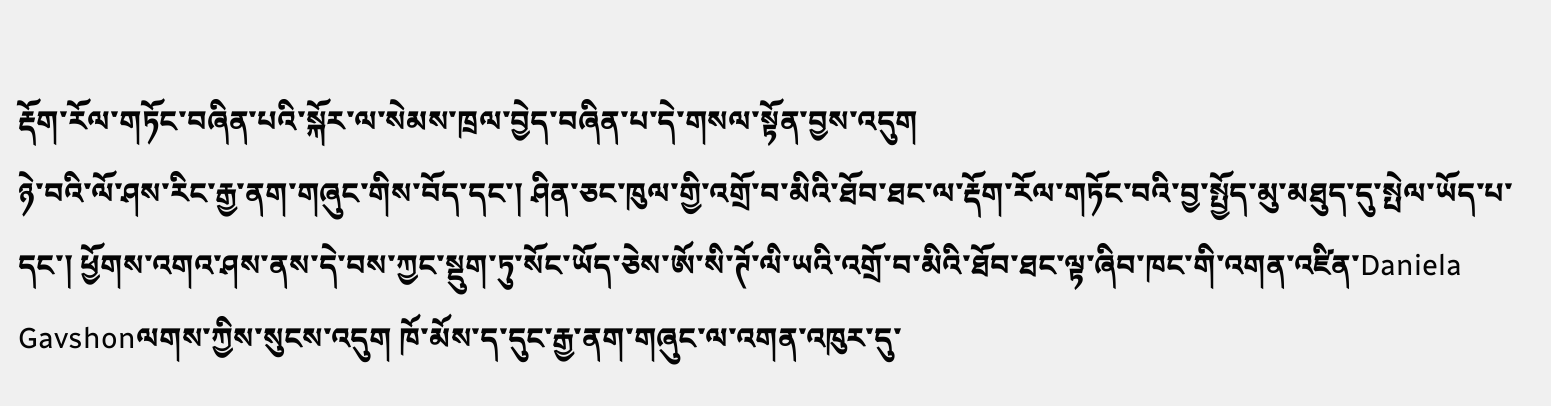རྡོག་རོལ་གཏོང་བཞིན་པའི་སྐོར་ལ་སེམས་ཁྲལ་བྱེད་བཞིན་པ་དེ་གསལ་སྟོན་བྱས་འདུག
ཉེ་བའི་ལོ་ཤས་རིང་རྒྱ་ནག་གཞུང་གིས་བོད་དང་། ཤིན་ཅང་ཁུལ་གྱི་འགྲོ་བ་མིའི་ཐོབ་ཐང་ལ་རྡོག་རོལ་གཏོང་བའི་བྱ་སྤྱོད་མུ་མཐུད་དུ་སྤེལ་ཡོད་པ་དང་། ཕྱོགས་འགའ་ཤས་ནས་དེ་བས་ཀྱང་སྡུག་ཏུ་སོང་ཡོད་ཅེས་ཨོ་སི་ཊོ་ལི་ཡའི་འགྲོ་བ་མིའི་ཐོབ་ཐང་ལྟ་ཞིབ་ཁང་གི་འགན་འཛིན་Daniela Gavshonལགས་ཀྱིས་སུངས་འདུག ཁོ་མོས་ད་དུང་རྒྱ་ནག་གཞུང་ལ་འགན་འཁུར་དུ་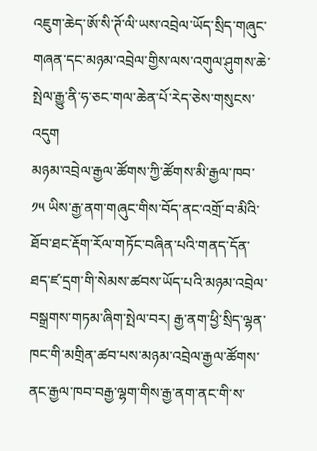འཇུག་ཆེད་ཨོ་སི་ཊོ་ལི་ཡས་འབྲེལ་ཡོད་སྲིད་གཞུང་གཞན་དང་མཉམ་འབྲེལ་གྱིས་ལས་འགུལ་ཤུགས་ཆེ་སྤེལ་རྒྱུ་ནི་ཧ་ཅང་གལ་ཆེན་པོ་རེད་ཅེས་གསུངས་འདུག
མཉམ་འབྲེལ་རྒྱལ་ཚོགས་ཀྱི་ཚོགས་མི་རྒྱལ་ཁབ་ ༡༥ ཡིས་རྒྱ་ནག་གཞུང་གིས་བོད་ནང་འགྲོ་བ་མིའི་ཐོབ་ཐང་རྡོག་རོལ་གཏོང་བཞིན་པའི་གནད་དོན་ཐད་ཛ་དྲག་གི་སེམས་ཚབས་ཡོད་པའི་མཉམ་འབྲེལ་བསྒྲགས་གཏམ་ཞིག་སྤེལ་བར། རྒྱ་ནག་ཕྱི་སྲིད་ལྷན་ཁང་གི་མགྲིན་ཚབ་པས་མཉམ་འབྲེལ་རྒྱལ་ཚོགས་ནང་རྒྱལ་ཁབ་བརྒྱ་ལྷག་གིས་རྒྱ་ནག་ནང་གི་ས་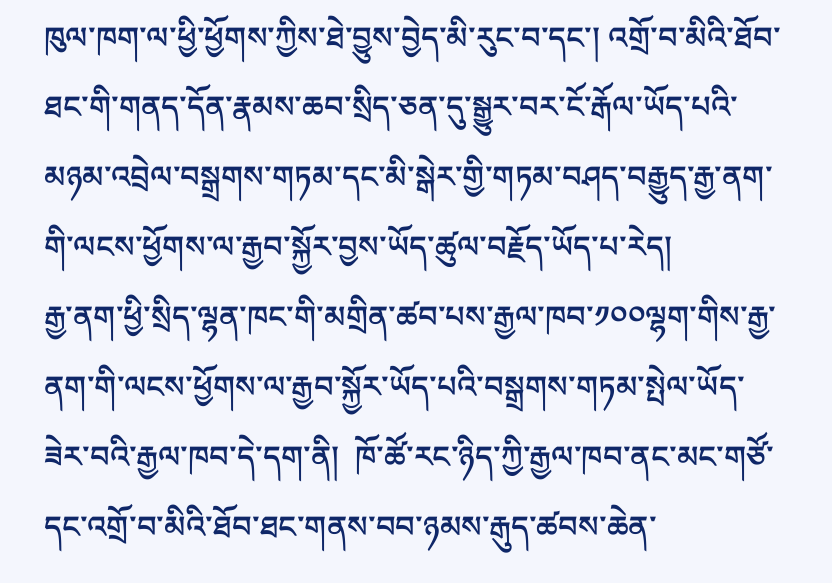ཁུལ་ཁག་ལ་ཕྱི་ཕྱོགས་ཀྱིས་ཐེ་བྱུས་བྱེད་མི་རུང་བ་དང་། འགྲོ་བ་མིའི་ཐོབ་ཐང་གི་གནད་དོན་རྣམས་ཆབ་སྲིད་ཅན་དུ་སྒྱུར་བར་ངོ་རྒོལ་ཡོད་པའི་མཉམ་འབྲེལ་བསྒྲགས་གཏམ་དང་མི་སྒེར་གྱི་གཏམ་བཤད་བརྒྱུད་རྒྱ་ནག་གི་ལངས་ཕྱོགས་ལ་རྒྱབ་སྐྱོར་བྱས་ཡོད་ཚུལ་བརྗོད་ཡོད་པ་རེད།
རྒྱ་ནག་ཕྱི་སྲིད་ལྷན་ཁང་གི་མགྲིན་ཚབ་པས་རྒྱལ་ཁབ་༡༠༠ལྷག་གིས་རྒྱ་ནག་གི་ལངས་ཕྱོགས་ལ་རྒྱབ་སྐྱོར་ཡོད་པའི་བསྒྲགས་གཏམ་སྤེལ་ཡོད་ཟེར་བའི་རྒྱལ་ཁབ་དེ་དག་ནི།  ཁོ་ཚོ་རང་ཉིད་ཀྱི་རྒྱལ་ཁབ་ནང་མང་གཙོ་དང་འགྲོ་བ་མིའི་ཐོབ་ཐང་གནས་བབ་ཉམས་རྒུད་ཚབས་ཆེན་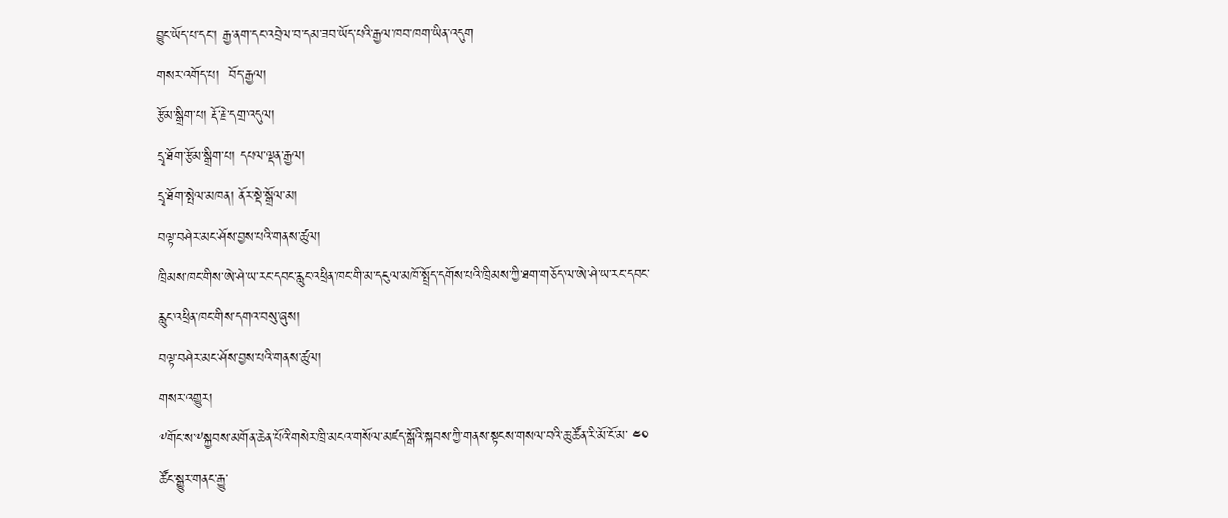བྱུང་ཡོད་པ་དང་། རྒྱ་ནག་དང་འབྲེལ་བ་དམ་ཟབ་ཡོད་པའི་རྒྱལ་ཁབ་ཁག་ཡིན་འདུག
གསར་འགོད་པ།  བོད་རྒྱལ།
རྩོམ་སྒྲིག་པ། རྡོ་རྗེ་དགྲ་འདུལ།
དྲྭ་ཐོག་རྩོམ་སྒྲིག་པ། དཔལ་ལྡན་རྒྱལ།
དྲྭ་ཐོག་སྤེལ་མཁན། ནོར་སྡེ་སྒྲོལ་མ།
བལྟ་བཤེར་མང་ཤོས་བྱས་པའི་གནས་ཚུལ།
ཁྲིམས་ཁང་གིས་ཨེ་ཤེ་ཡ་རང་དབང་རླུང་འཕྲིན་ཁང་གི་མ་དངུལ་མཁོ་སྤྲོད་དགོས་པའི་ཁྲིམས་ཀྱི་ཐག་གཅོད་ལ་ཨེ་ཤེ་ཡ་རང་དབང་རླུང་འཕྲིན་ཁང་གིས་དགའ་བསུ་ཞུས།
བལྟ་བཤེར་མང་ཤོས་བྱས་པའི་གནས་ཚུལ།
གསར་འགྱུར།
༸གོང་ས་༸སྐྱབས་མགོན་ཆེན་པོའི་གསེར་ཁྲི་མངའ་གསོལ་མཛད་སྒོའི་སྐབས་ཀྱི་གནས་སྟངས་གསལ་བའི་ཆུ་ཚོན་རི་མོ་ངོ་མ་ ༤༠ ཚོང་སྒྱུར་གནང་རྒྱུ་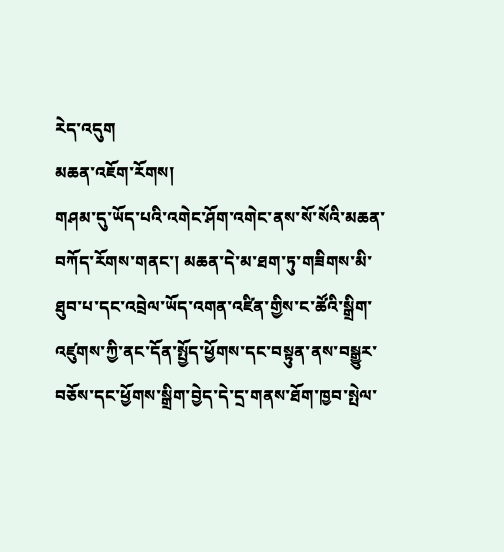རེད་འདུག
མཆན་འཇོག་རོགས།
གཤམ་དུ་ཡོད་པའི་འགེང་ཤོག་འགེང་ནས་སོ་སོའི་མཆན་བཀོད་རོགས་གནང་། མཆན་དེ་མ་ཐག་ཏུ་གཟིགས་མི་ཐུབ་པ་དང་འབྲེལ་ཡོད་འགན་འཛིན་གྱིས་ང་ཚོའི་སྒྲིག་འཛུགས་ཀྱི་ནང་དོན་སྤྱོད་ཕྱོགས་དང་བསྟུན་ནས་བསྒྱུར་བཅོས་དང་ཕྱོགས་སྒྲིག་བྱེད་དེ་དྲ་གནས་ཐོག་ཁྱབ་སྤེལ་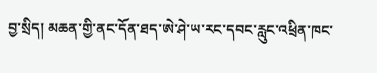བྱ་སྲིད། མཆན་གྱི་ནང་དོན་ཐད་ཨེ་ཤེ་ཡ་རང་དབང་རླུང་འཕྲིན་ཁང་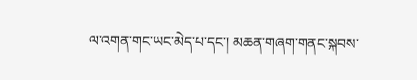ལ་འགན་གང་ཡང་མེད་པ་དང་། མཆན་གཞག་གནང་སྐབས་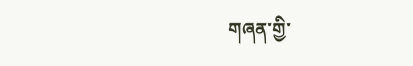གཞན་གྱི་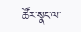ཚོར་སྣང་ལ་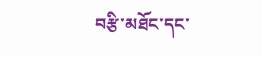བརྩི་མཐོང་དང་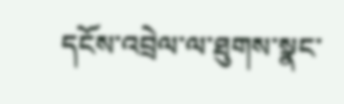དངོས་འབྲེལ་ལ་ཐུགས་སྣང་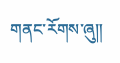གནང་རོགས་ཞུ༎